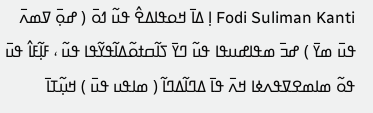Fodi Suliman Kanti ߊ߲ ߡߊ߫ ߞߋߟߊߡߐ߮ ߟߎ߬ ߗߋ߫ ( ߝߋ߲߫ ߜߘߍ߫ ߟߎ߫ ߘߌ߫ ) ߝߏ߫ ߘߟߊߝߎߟߊ ߟߎ߬ ߣߌ߫ ߖߊ߬ߛߙߋ߬ߡߊ߬ߟߌ߬ߟߊ ߟߎ߬ ، ߓߊ߲߬ߓߊ߮ ߟߎ߫ ߟߋ߬ ߘߊߘߐߜߟߍߦߊ ߞߍ߫ ߟߊ߫ ߡߣߊ߬ߡߣߊ߬ ( ߘߊߟߎ ߟߎ߫ ) ߞߎ߲߬ߠߊ߫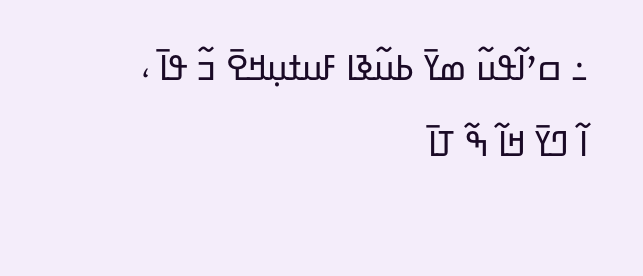߸ ߛߴߊ߬ߟߎ߬ ߘߌ߫ ߕߎ߬ߢߊ ߓߎߙߎ߲ߞߐ߫ ߏ߬ ߟߊ߫ ، ߊ߬ ߣߌ߫ ߞߊ߬ ߒ߬ ߠߊ߫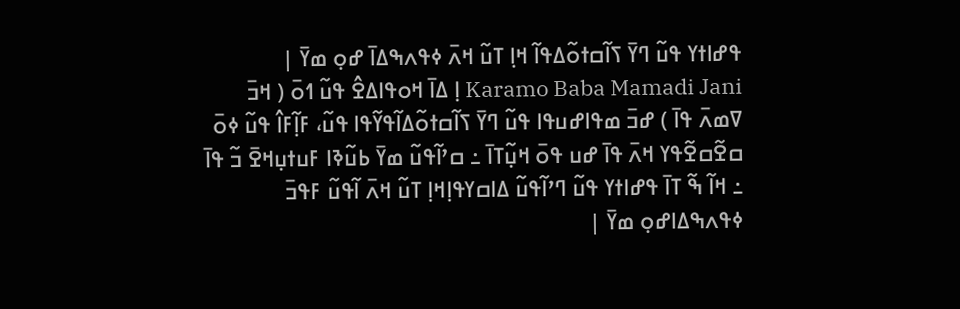ߟߝߊߙߌ ߟߎ߬ ߣߌ߫ ߖߊ߬ߛߙߋ߬ߡߟߊ߬ ߞߊ߲ ߠߎ߬ ߞߍ߫ ߦߟߍߒߡߊ߫ ߝߋ߲ ߘߌ߫ |
Karamo Baba Mamadi Jani ߊ߲ ߡߊ߫ ߞߋߟߊߡߐ߮ ߟߎ߬ ߗߋ߫ ( ߞߏ߫ ߜߘߍ߫ ߟߊ߫ ) ߝߏ߫ ߘߟߊߝߎߟߊ ߟߎ߬ ߣߌ߫ ߖߊ߬ߛߙߋ߬ߡߊ߬ߟߌ߬ߟߊ ߟߎ߬، ߓߊ߲߬ߓߊ߮ ߟߎ߬ ߦߋ߫ ߛߐ߬ߛߐ߬ߟߌ ߞߍ߫ ߟߊ߫ ߝߎ ߟߋ߫ ߞߎ߲߬ߠߊ߫ ߸ ߛߴߊ߬ߟߎ߬ ߘߌ߫ ߕߎ߬ߢߊ ߓߎߙߎ߲ߞߐ߫ ߏ߬ ߟߊ߫ ߸ ߞߊ߬ ߒ߬ ߠߊ߫ ߟߝߊߙߌ ߟߎ߬ ߣߴߊ߬ߟߎ߬ ߡߊߛߌߟߊ߲ߞߊ߲ ߠߎ߬ ߞߍ߫ ߊ߬ߟߎ߬ ߓߟߏ߫ ߦߟߍߒߡߊߝߋ߲ ߘߌ߫ |